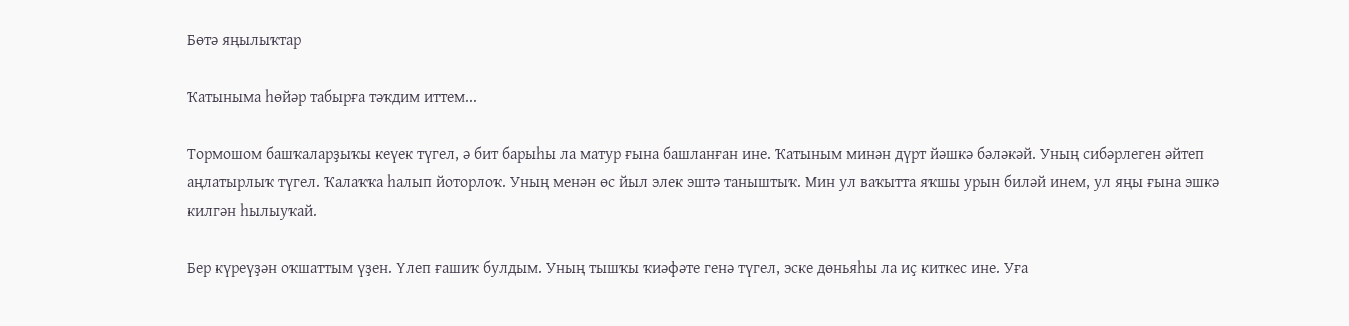Бөтә яңылыҡтар

Ҡатыныма һөйәр табырға тәҡдим иттем...

Тормошом башҡаларҙыҡы кеүек түгел, ә бит барыһы ла матур ғына башланған ине. Ҡатыным минән дүрт йәшкә бәләкәй. Уның сибәрлеген әйтеп аңлатырлыҡ түгел. Ҡалаҡҡа һалып йоторлоҡ. Уның менән өс йыл элек эштә таныштыҡ. Мин ул ваҡытта яҡшы урын биләй инем, ул яңы ғына эшкә килгән һылыуҡай.

Бер күреүҙән оҡшаттым үҙен. Үлеп ғашиҡ булдым. Уның тышҡы ҡиәфәте генә түгел, эске дөньяһы ла иҫ киткес ине. Уға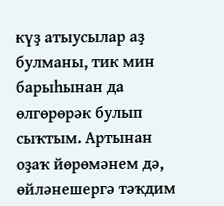күҙ атыусылар аҙ булманы, тик мин барыһынан да өлгөрөрәк булып сыҡтым. Артынан оҙаҡ йөрөмәнем дә, өйләнешергә тәҡдим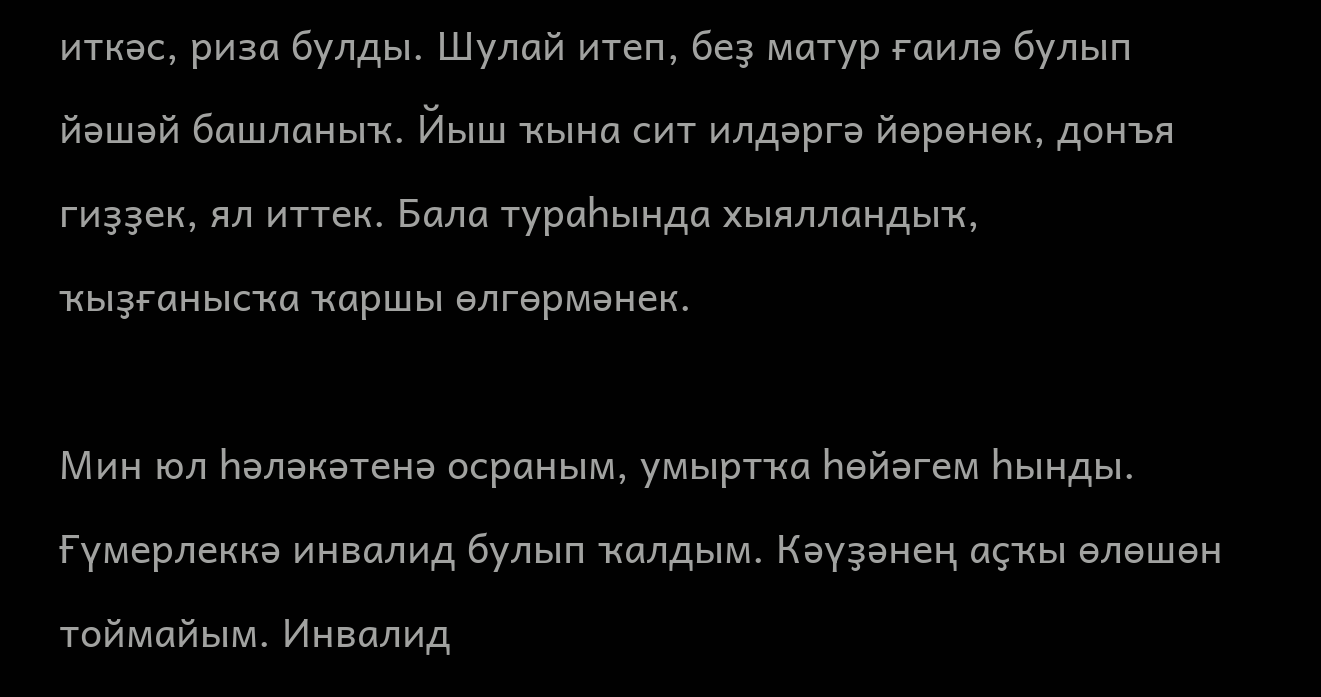иткәс, риза булды. Шулай итеп, беҙ матур ғаилә булып йәшәй башланыҡ. Йыш ҡына сит илдәргә йөрөнөк, донъя гиҙҙек, ял иттек. Бала тураһында хыялландыҡ, ҡыҙғанысҡа ҡаршы өлгөрмәнек.

Мин юл һәләкәтенә осраным, умыртҡа һөйәгем һынды. Ғүмерлеккә инвалид булып ҡалдым. Кәүҙәнең аҫҡы өлөшөн тоймайым. Инвалид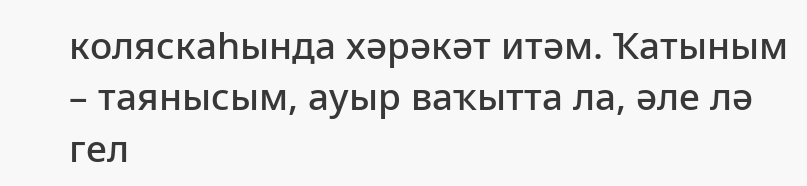коляскаһында хәрәкәт итәм. Ҡатыным – таянысым, ауыр ваҡытта ла, әле лә гел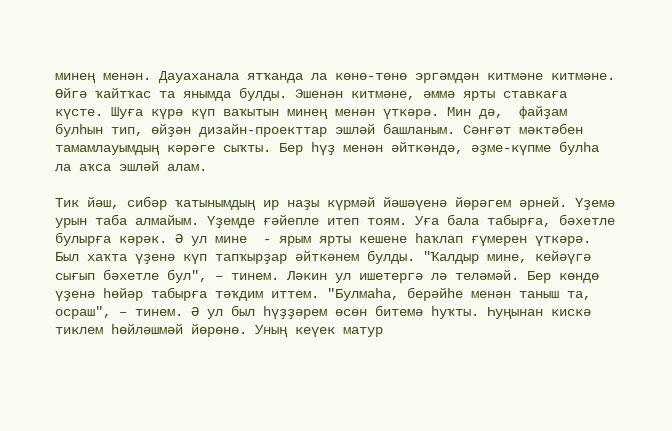минең менән. Дауаханала ятҡанда ла көнө-төнө эргәмдән китмәне китмәне. Өйгә ҡайтҡас та янымда булды. Эшенән китмәне, әммә ярты ставкаға күсте. Шуға күрә күп ваҡытын минең менән үткәрә. Мин дә,  файҙам булһын тип, өйҙән дизайн-проекттар эшләй башланым. Сәнғәт мәктәбен тамамлауымдың кәрәге сыҡты. Бер һүҙ менән әйткәндә, әҙме-күпме булһа ла аҡса эшләй алам.

Тик йәш, сибәр ҡатынымдың ир наҙы күрмәй йәшәүенә йөрәгем әрней. Үҙемә урын таба алмайым. Үҙемде ғәйепле итеп тоям. Уға бала табырға, бәхетле булырға кәрәк. Ә ул мине  - ярым ярты кешене һаҡлап ғүмерен үткәрә. Был хаҡта үҙенә күп тапҡырҙар әйткәнем булды. "Ҡалдыр мине, кейәүгә сығып бәхетле бул", – тинем. Ләкин ул ишетергә лә теләмәй. Бер көндө үҙенә һөйәр табырға тәҡдим иттем. "Булмаһа, берәйһе менән таныш та, осраш", – тинем. Ә ул был һүҙҙәрем өсөн битемә һуҡты. Һуңынан кискә тиклем һөйләшмәй йөрөнө. Уның кеүек матур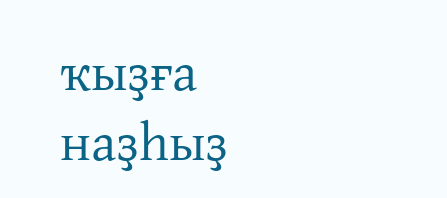ҡыҙға наҙһыҙ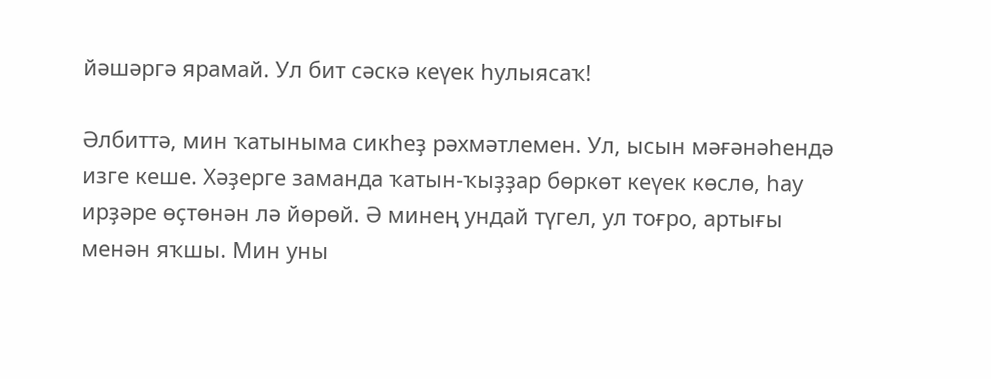йәшәргә ярамай. Ул бит сәскә кеүек һулыясаҡ!

Әлбиттә, мин ҡатыныма сикһеҙ рәхмәтлемен. Ул, ысын мәғәнәһендә изге кеше. Хәҙерге заманда ҡатын-ҡыҙҙар бөркөт кеүек көслө, һау ирҙәре өҫтөнән лә йөрөй. Ә минең ундай түгел, ул тоғро, артығы менән яҡшы. Мин уны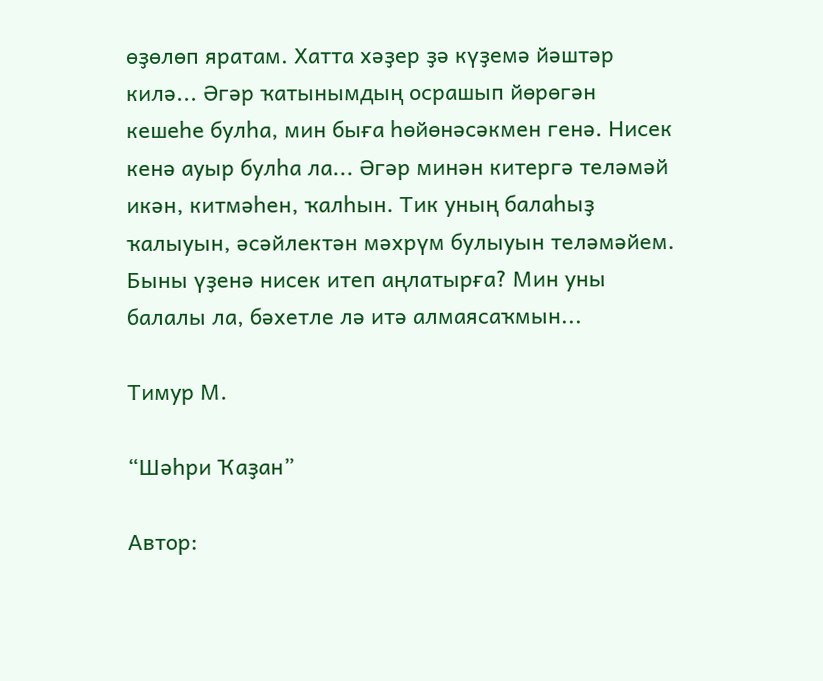өҙөлөп яратам. Хатта хәҙер ҙә күҙемә йәштәр килә... Әгәр ҡатынымдың осрашып йөрөгән кешеһе булһа, мин быға һөйөнәсәкмен генә. Нисек кенә ауыр булһа ла... Әгәр минән китергә теләмәй икән, китмәһен, ҡалһын. Тик уның балаһыҙ ҡалыуын, әсәйлектән мәхрүм булыуын теләмәйем. Быны үҙенә нисек итеп аңлатырға? Мин уны балалы ла, бәхетле лә итә алмаясаҡмын...

Тимур М.

“Шәһри Ҡаҙан”

Автор: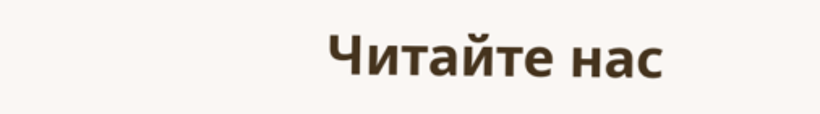Читайте нас